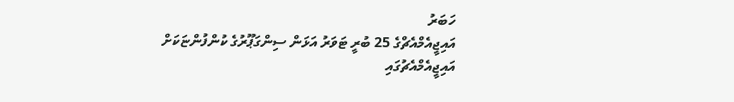ހަބަރު
އައިޖީއެމްއެޗްގެ 25 ބުރީ ޓަވަރު އަޅަން ސިންގަޕޫރުގެ ކުންފުންޏަކަށް
އައިޖީއެމްއެޗުގައި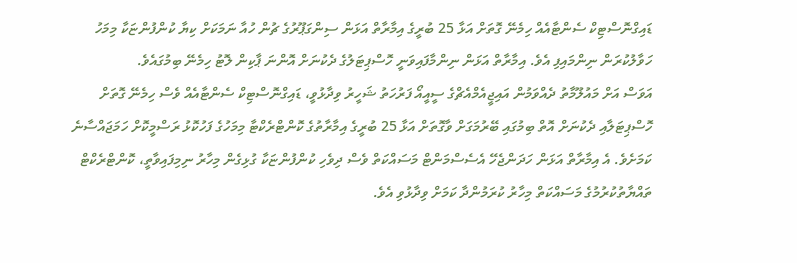ޑައިގްނޮސްޓިކް ސެންޓާއެއް ހިމެނޭ ގޮތަށް އަޅާ 25 ބުރީގެ އިމާރާތް އަޅަން ސިންގަޕޫރުގެ ޗުން ހުއާ ނަމަކަށް ކިޔާ ކުންފުންޏަކާ މިމަހު ހަވާލުކުރަން ނިންމައިފި އެވެ. އިމާރާތް އަޅަން ނިންމާފައިވަނީ ހޮސްޕިޓަލުގެ ދެކުނަށް އޮންނަ ޕާކިން ލޮޓު ހިމެނޭ ބިމުގައެވެ.
އަވަސް އަށް މައުލޫމާތު ދެއްވަމުން އައިޖީއެމްއެޗްގެ ސީއީއޯ ފަރުހަތު ޝަހީރު ވިދާޅުވީ، ޑައިގްނޮސްޓިކް ސެންޓާއެއް ވެސް ހިމެނޭ ގޮތަށް ހޮސްޕިޓަލާއި ދެކުނަށް އޮތް ބިމުގައި ބޭރުމަގަށް ވާގޮތަށް އަޅާ 25 ބުރީގެ އިމާރާތުގެ ކޮންޓްރެކްޓާ މިމަހުގެ ފަހުކޮޅު ރަސްމީކޮށް ހަމަޖައްސާނެ ކަމަށެވެ. އެ އިމާރާތް އަޅަން ހަދަންޖެހޭ އެސެސްމަންޓް މަސައްކަތް ވެސް ދިވެހި ކުންފުންޏަކާ ގުޅިގެން މިހާރު ނިމިފައިވާތީ، ކޮންޓްރެކްޓް ތައްޔާތުކުރުމުގެ މަސައްކަތް މިހާރު ކުރަމުންދާ ކަމަށް ވިދާޅުވި އެވެ.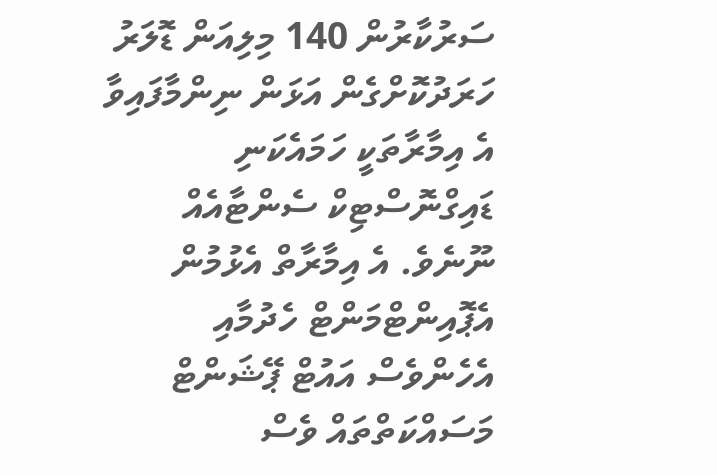ސަރުކާރުން 140 މިލިއަން ޑޮލަރު ހަރަދުކޮށްގެން އަޅަން ނިންމާފައިވާ އެ އިމާރާތަކީ ހަމައެކަނި ޑައިގްނޮސްޓިކް ސެންޓާއެއް ނޫނެވެ. އެ އިމާރާތް އެޅުމުން އެޕޮއިންޓްމަންޓް ހެދުމާއި އެހެންވެސް އައުޓް ޕޭޝަންޓް މަސައްކަތްތައް ވެސް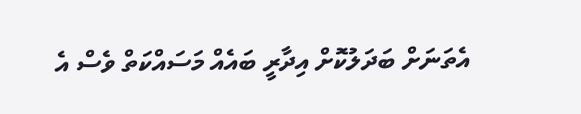އެތަނަށް ބަދަލުކޮށް އިދާރީ ބައެއް މަސައްކަތް ވެސް އެ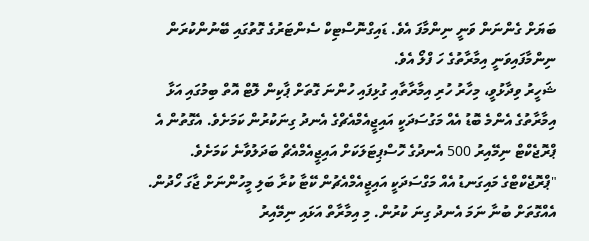ބަޔަށް ގެންނަން ވަނީ ނިންމާފަ އެވެ. ޑައިގްނޮސްޓިކް ސެންޓަރުގެ ގޮތުގައި ބޭނުންކުރަން ނިންމާފައިވަނީ އިމާރާތުގެ ހަ ފްލޯ އެވެ.
ޝަހީރު ވިދާޅުވީ، މިހާރު ހުރި އިމާރާތާއި ގުޅިފައި ހުންނަ ގޮތަށް ޕާކިން ލޮޓް އޮތް ބިމުގައި އަޅާ އިމާރާތުގެ އެންމެ ބޮޑު އެއް މަގުސަދަކީ އައިޖީއެމްއެޗްގެ އެނދު ގިނަކުރުން ކަމަށެވެ. އެގޮތުން އެ ޕްރޮޖެކްޓް ނިމޭއިރު 500 އެނދުގެ ހޮސްޕިޓަލަކަށް އައިޖީއެމްއެޗް ބަދަލުވާނެ ކަމަށެވެ.
"ޕްރޮޖެކްޓްގެ މައިގަނޑު އެއް މަގްސަދަކީ އައިޖީއެމްއެޗުން ކޭޓާ ކުރާ ބަލި މީހުންނަށް ޖާގަ ހޯދުން. އެއްގޮތަށް ބުނާ ނަމަ އެނދު ގިނަ ކުރުން. މި އިމާރާތް އަޅައި ނިމޭއިރު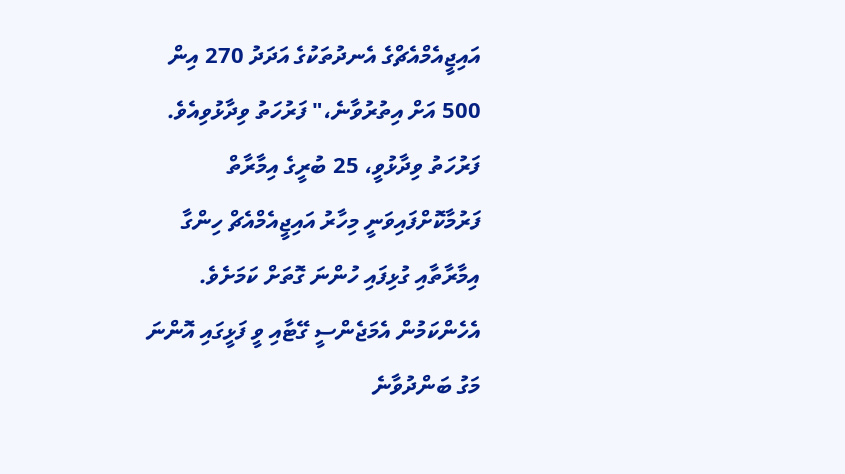އައިޖީއެމްއެޗްގެ އެނދުތަކުގެ އަދަދު 270 އިން 500 އަށް އިތުރުވާނެ،" ފަރުހަތު ވިދާޅުވިއެވެ.
ފަރުހަތު ވިދާޅުވީ، 25 ބުރީގެ އިމާރާތް ފަރުމާކޮށްފައިވަނީ މިހާރު އައިޖީއެމްއެޗް ހިންގާ އިމާރާތާއި ގުޅިފައި ހުންނަ ގޮތަށް ކަމަށެވެ. އެހެންކަމުން އެމަޖެންސީ ގޭޓާއި ވީ ފަޅީގައި އޮންނަ މަގު ބަންދުވާނެ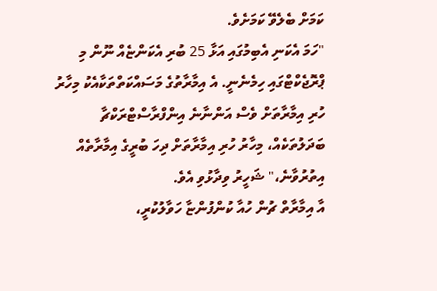ކަމަށް ބެލެވޭ ކަމަށެވެ.
"ހަމަ އެކަނި އެބިމުގައި އަޅާ 25 ބުރި އެކަންޏެއް ނޫން މި ޕްރޮޖެކްޓްގައި ހިމެނެނީ. އެ އިމާރާތުގެ މަސައްކަތްތަކާއެކު މިހާރު ހުރި އިމާރާތަށް ވެސް އަންނާނެ އިންފްރާސްޓްރަކްޗާ ބަދަލުތަކެއް، މިހާރު ހުރި އިމާރާތަށް ދިހަ ބުރީގެ އިމާރާތެއް އިތުރުވާނެ،" ޝަހީރު ވިދާޅުވި އެވެ.
އާ އިމާރާތް ޗުން ހުއާ ކުންފުންޏާ ހަވާލުކުރީ،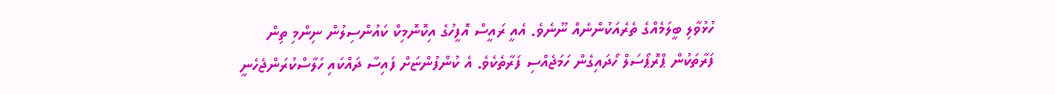ހުޅުވާލި ބީލަމެއްގެ ތެރެއަކުންނެއް ނޫނެވެ. އެއީ ރައީސް އޮފީހުގެ އިކޮނޮމިކް ކައުންސިލުން ނިންމި ތިން ފަރާތަކުން ޕްރޮޕޯސަލް ހޯދައިގެން ހަމަޖެއްސި ފަރާތެކެވެ. އެ ކުންފުންޏަށް ފައިސާ ދައްކައި ހަލާސްކުރަންޖެހެނީ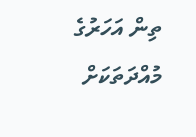ތިން އަހަރުގެ މުއްދަތަކަށް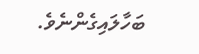ބަހާލައިގެންނެވެ.